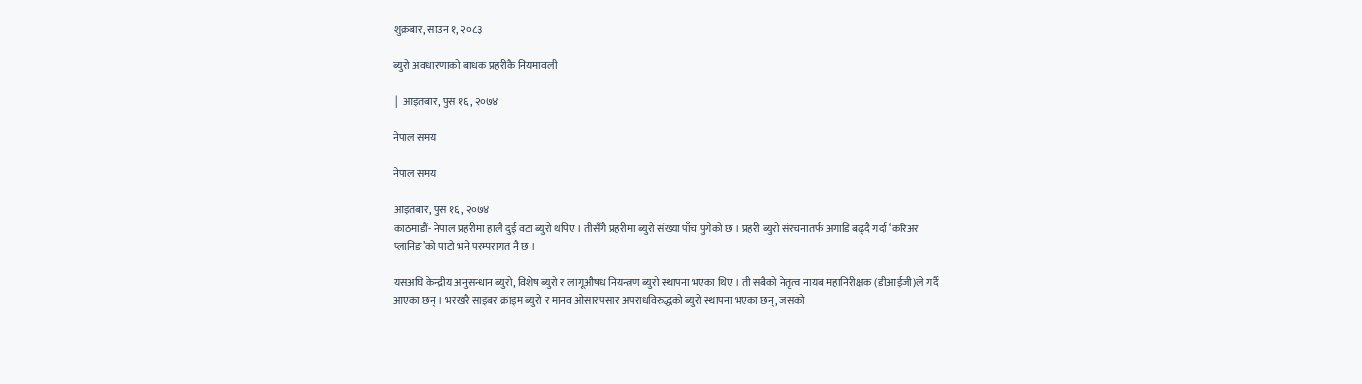शुक्रबार, साउन १, २०८३

ब्युरो अवधारणाको बाधक प्रहरीकै नियमावली

 |  आइतबार, पुस १६, २०७४

नेपाल समय

नेपाल समय

आइतबार, पुस १६, २०७४
काठमाडौं- नेपाल प्रहरीमा हालै दुई वटा ब्युरो थपिए । तीसँगै प्रहरीमा ब्युरो संख्या पाँच पुगेको छ । प्रहरी ब्युरो संरचनातर्फ अगाडि बढ्दै गर्दा ‘करिअर प्लानिङ’को पाटो भने परम्परागत नै छ ।

यसअघि केन्द्रीय अनुसन्धान ब्युरो, विशेष ब्युरो र लागूऔषध नियन्त्रण ब्युरो स्थापना भएका थिए । ती सबैको नेतृत्व नायब महानिरीक्षक (डीआईजी)ले गर्दै आएका छन् । भरखरै साइबर क्राइम ब्युरो र मानव ओसारपसार अपराधविरुद्धको ब्युरो स्थापना भएका छन्, जसको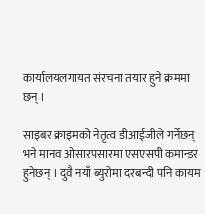कार्यालयलगायत संरचना तयार हुने क्रममा छन् ।

साइबर क्राइमको नेतृत्व डीआईजीले गर्नेछन् भने मानव ओसारपसारमा एसएसपी कमान्डर हुनेछन् । दुवै नयाँ ब्युरोमा दरबन्दी पनि कायम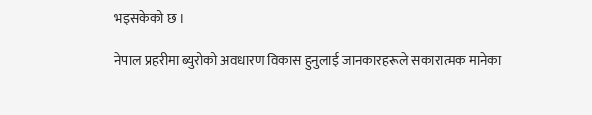भइसकेको छ ।

नेपाल प्रहरीमा ब्युरोको अवधारण विकास हुनुलाई जानकारहरूले सकारात्मक मानेका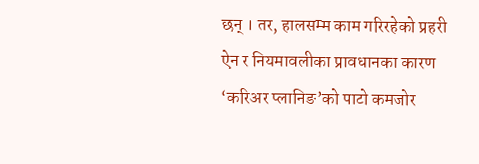छन् । तर, हालसम्म काम गरिरहेको प्रहरी ऐन र नियमावलीका प्रावधानका कारण ‘करिअर प्लानिङ’को पाटो कमजोर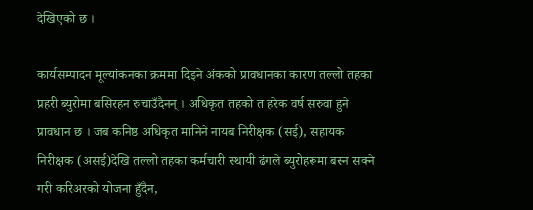देखिएको छ ।

कार्यसम्पादन मूल्यांकनका क्रममा दिइने अंकको प्रावधानका कारण तल्लो तहका प्रहरी ब्युरोमा बसिरहन रुचाउँदैनन् । अधिकृत तहको त हरेक वर्ष सरुवा हुने प्रावधान छ । जब कनिष्ठ अधिकृत मानिने नायब निरीक्षक (सई), सहायक निरीक्षक (असई)देखि तल्लो तहका कर्मचारी स्थायी ढंगले ब्युरोहरूमा बस्न सक्ने गरी करिअरको योजना हुँदैन,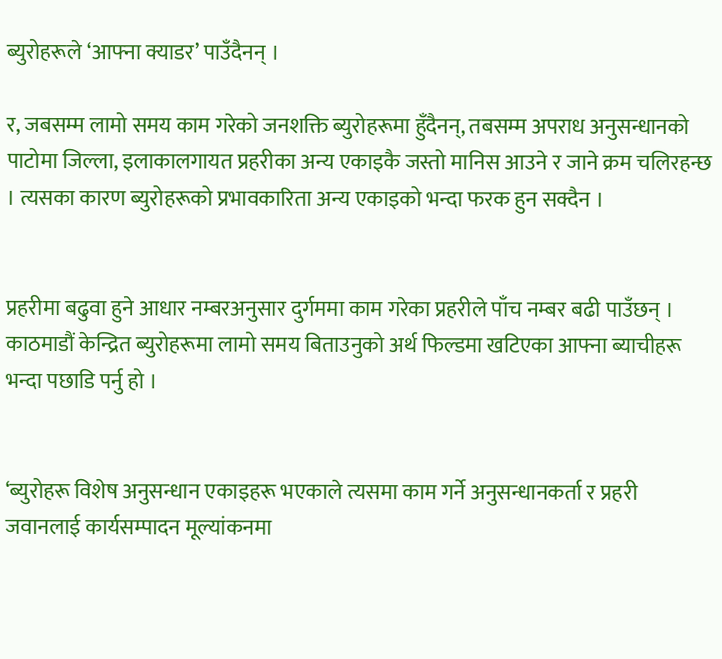ब्युरोहरूले ‘आफ्ना क्याडर’ पाउँदैनन् ।

र, जबसम्म लामो समय काम गरेको जनशक्ति ब्युरोहरूमा हुँदैनन्, तबसम्म अपराध अनुसन्धानको पाटोमा जिल्ला, इलाकालगायत प्रहरीका अन्य एकाइकै जस्तो मानिस आउने र जाने क्रम चलिरहन्छ । त्यसका कारण ब्युरोहरूको प्रभावकारिता अन्य एकाइको भन्दा फरक हुन सक्दैन ।


प्रहरीमा बढुवा हुने आधार नम्बरअनुसार दुर्गममा काम गरेका प्रहरीले पाँच नम्बर बढी पाउँछन् । काठमाडौं केन्द्रित ब्युरोहरूमा लामो समय बिताउनुको अर्थ फिल्डमा खटिएका आफ्ना ब्याचीहरू भन्दा पछाडि पर्नु हो ।


‘ब्युरोहरू विशेष अनुसन्धान एकाइहरू भएकाले त्यसमा काम गर्ने अनुसन्धानकर्ता र प्रहरी जवानलाई कार्यसम्पादन मूल्यांकनमा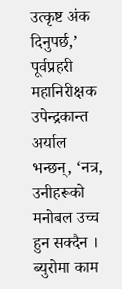उत्कृष्ट अंक दिनुपर्छ,’ पूर्वप्रहरी महानिरीक्षक उपेन्द्रकान्त अर्याल भन्छन्, ‘नत्र, उनीहरूको मनोबल उच्च हुन सक्दैन । ब्युरोमा काम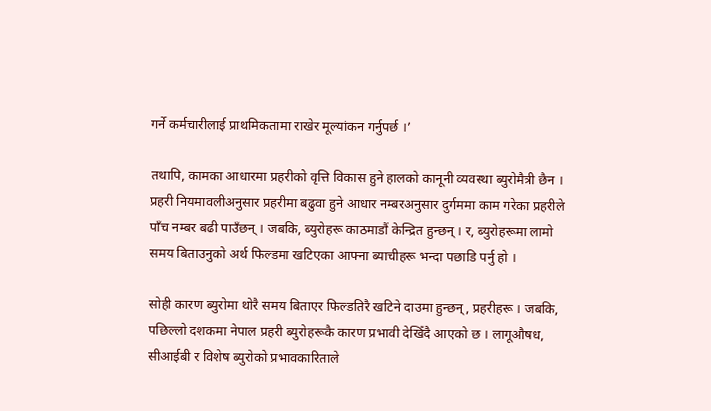गर्ने कर्मचारीलाई प्राथमिकतामा राखेर मूल्यांकन गर्नुपर्छ ।’

तथापि, कामका आधारमा प्रहरीको वृत्ति विकास हुने हालको कानूनी व्यवस्था ब्युरोमैत्री छैन । प्रहरी नियमावलीअनुसार प्रहरीमा बढुवा हुने आधार नम्बरअनुसार दुर्गममा काम गरेका प्रहरीले पाँच नम्बर बढी पाउँछन् । जबकि, ब्युरोहरू काठमाडौं केन्द्रित हुन्छन् । र, ब्युरोहरूमा लामो समय बिताउनुको अर्थ फिल्डमा खटिएका आफ्ना ब्याचीहरू भन्दा पछाडि पर्नु हो ।

सोही कारण ब्युरोमा थोरै समय बिताएर फिल्डतिरै खटिने दाउमा हुन्छन्, प्रहरीहरू । जबकि, पछिल्लो दशकमा नेपाल प्रहरी ब्युरोहरूकै कारण प्रभावी देखिँदै आएको छ । लागूऔषध, सीआईबी र विशेष ब्युरोको प्रभावकारिताले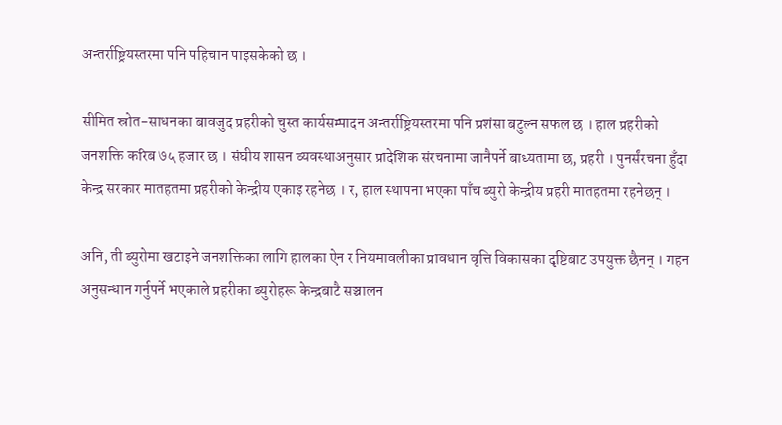अन्तर्राष्ट्रियस्तरमा पनि पहिचान पाइसकेको छ ।

सीमित स्रोत-साधनका बावजुद प्रहरीको चुस्त कार्यसम्पादन अन्तर्राष्ट्रियस्तरमा पनि प्रशंसा बटुल्न सफल छ । हाल प्रहरीको जनशक्ति करिब ७५ हजार छ । संघीय शासन व्यवस्थाअनुसार प्रादेशिक संरचनामा जानैपर्ने बाध्यतामा छ, प्रहरी । पुनर्संरचना हुँदा केन्द्र सरकार मातहतमा प्रहरीको केन्द्रीय एकाइ रहनेछ । र, हाल स्थापना भएका पाँच ब्युरो केन्द्रीय प्रहरी मातहतमा रहनेछन् ।

अनि, ती ब्युरोमा खटाइने जनशक्तिका लागि हालका ऐन र नियमावलीका प्रावधान वृत्ति विकासका दृष्टिबाट उपयुक्त छैनन् । गहन अनुसन्धान गर्नुपर्ने भएकाले प्रहरीका ब्युरोहरू केन्द्रबाटै सञ्चालन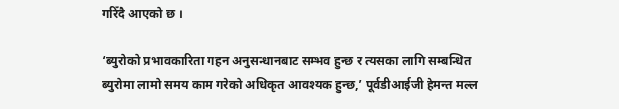गरिँदै आएको छ ।

‘ब्युरोको प्रभावकारिता गहन अनुसन्धानबाट सम्भव हुन्छ र त्यसका लागि सम्बन्धित ब्युरोमा लामो समय काम गरेको अधिकृत आवश्यक हुन्छ,’ पूर्वडीआईजी हेमन्त मल्ल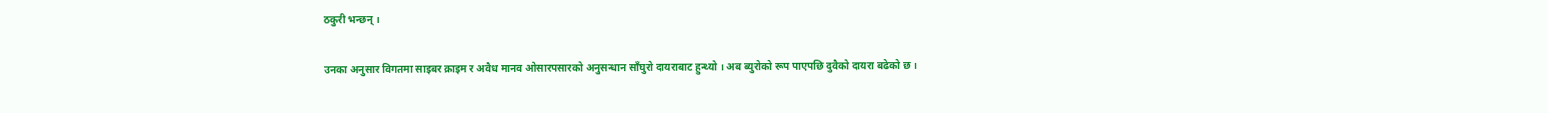ठकुरी भन्छन् ।

उनका अनुसार विगतमा साइबर क्राइम र अवैध मानव ओसारपसारको अनुसन्धान साँघुरो दायराबाट हुन्थ्यो । अब ब्युरोको रूप पाएपछि दुवैको दायरा बढेको छ ।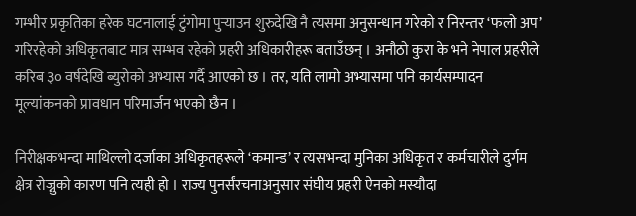गम्भीर प्रकृतिका हरेक घटनालाई टुंगोमा पुर्‍याउन शुरुदेखि नै त्यसमा अनुसन्धान गरेको र निरन्तर ‘फलो अप’ गरिरहेको अधिकृतबाट मात्र सम्भव रहेको प्रहरी अधिकारीहरू बताउँछन् । अनौठो कुरा के भने नेपाल प्रहरीले करिब ३० वर्षदेखि ब्युरोको अभ्यास गर्दै आएको छ । तर, यति लामो अभ्यासमा पनि कार्यसम्पादन मूल्यांकनको प्रावधान परिमार्जन भएको छैन ।

निरीक्षकभन्दा माथिल्लो दर्जाका अधिकृतहरूले ‘कमान्ड’ र त्यसभन्दा मुनिका अधिकृत र कर्मचारीले दुर्गम क्षेत्र रोज्नुको कारण पनि त्यही हो । राज्य पुनर्संरचनाअनुसार संघीय प्रहरी ऐनको मस्यौदा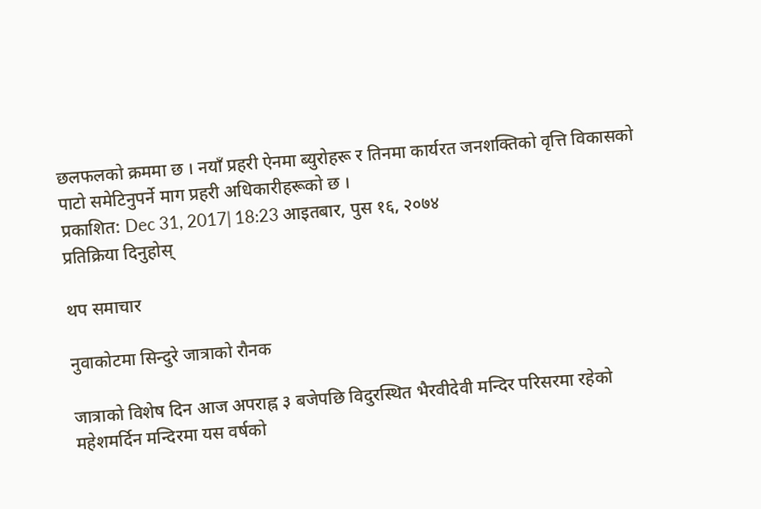छलफलको क्रममा छ । नयाँ प्रहरी ऐनमा ब्युरोहरू र तिनमा कार्यरत जनशक्तिको वृत्ति विकासको पाटो समेटिनुपर्ने माग प्रहरी अधिकारीहरूको छ ।
प्रकाशित: Dec 31, 2017| 18:23 आइतबार, पुस १६, २०७४
प्रतिक्रिया दिनुहोस्

थप समाचार

नुवाकोटमा सिन्दुरे जात्राको रौनक

जात्राको विशेष दिन आज अपराह्न ३ बजेपछि विदुरस्थित भैरवीदेवी मन्दिर परिसरमा रहेको महेशमर्दिन मन्दिरमा यस वर्षको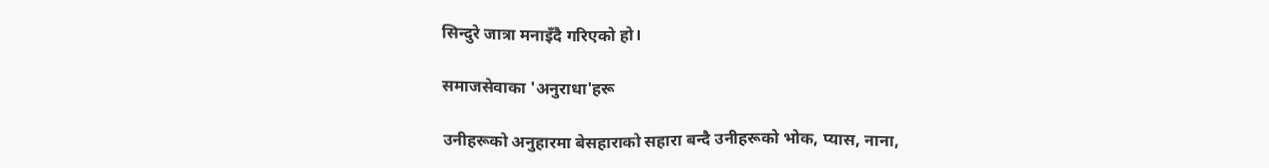सिन्दुरे जात्रा मनाइँदै गरिएको हो।

समाजसेवाका 'अनुराधा'हरू

उनीहरूको अनुहारमा बेसहाराको सहारा बन्दै उनीहरूको भोक, प्यास, नाना,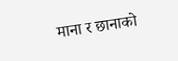माना र छानाको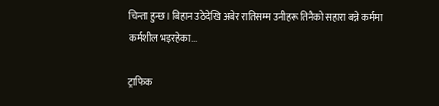चिन्ता हुन्छ। बिहान उठेदेखि अबेर रातिसम्म उनीहरू तिनैको सहारा बन्ने कर्ममा कर्मशील भइरहेका...

ट्राफिक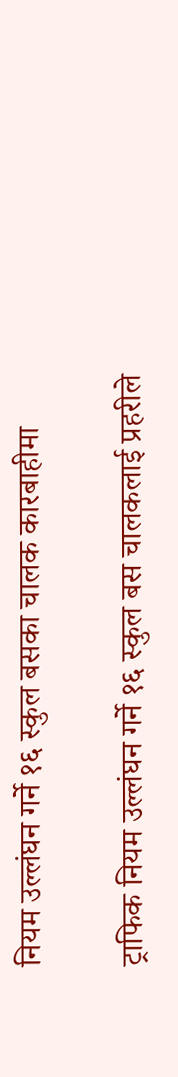नियम उल्लंघन गर्ने १६ स्कुल बसका चालक कारबाहीमा

ट्राफिक नियम उल्लंघन गर्ने १६ स्कुल बस चालकलाई प्रहरीले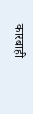कारबाही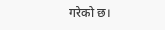गरेको छ।